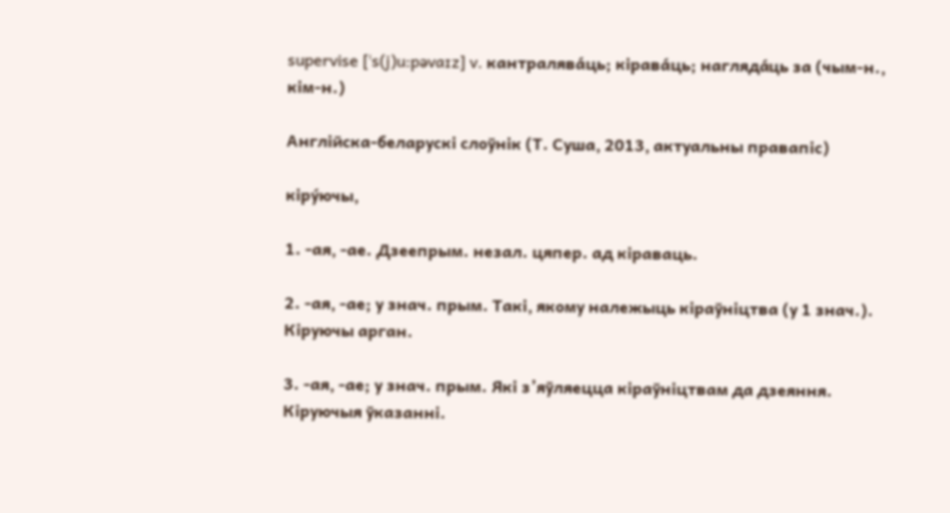supervise [ˈs(j)u:pəvaɪz] v. кантралява́ць; кірава́ць; нагляда́ць за (чым-н., кім-н.)

Англійска-беларускі слоўнік (Т. Суша, 2013, актуальны правапіс)

кіру́ючы,

1. ‑ая, ‑ае. Дзеепрым. незал. цяпер. ад кіраваць.

2. ‑ая, ‑ае; у знач. прым. Такі, якому належыць кіраўніцтва (у 1 знач.). Кіруючы арган.

3. ‑ая, ‑ае; у знач. прым. Які з’яўляецца кіраўніцтвам да дзеяння. Кіруючыя ўказанні.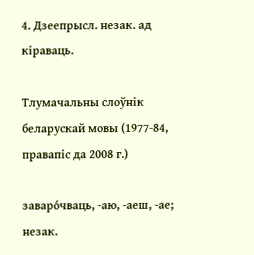4. Дзеепрысл. незак. ад кіраваць.

Тлумачальны слоўнік беларускай мовы (1977-84, правапіс да 2008 г.)

заваро́чваць, ‑аю, ‑аеш, ‑ае; незак.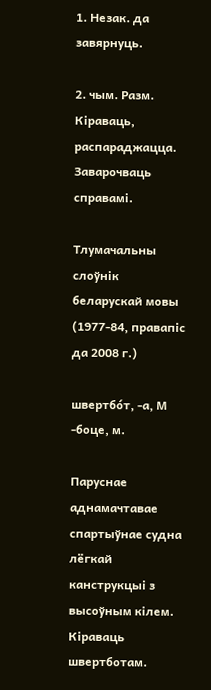1. Незак. да завярнуць.

2. чым. Разм. Кіраваць, распараджацца. Заварочваць справамі.

Тлумачальны слоўнік беларускай мовы (1977-84, правапіс да 2008 г.)

швертбо́т, ‑а, М ‑боце, м.

Паруснае аднамачтавае спартыўнае судна лёгкай канструкцыі з высоўным кілем. Кіраваць швертботам.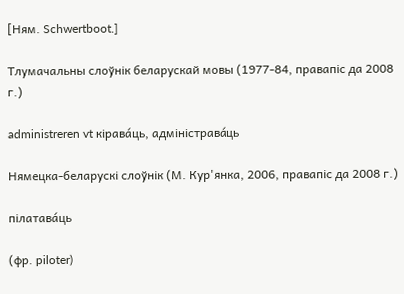[Ням. Schwertboot.]

Тлумачальны слоўнік беларускай мовы (1977-84, правапіс да 2008 г.)

administreren vt кірава́ць, адміністрава́ць

Нямецка-беларускі слоўнік (М. Кур'янка, 2006, правапіс да 2008 г.)

пілатава́ць

(фр. piloter)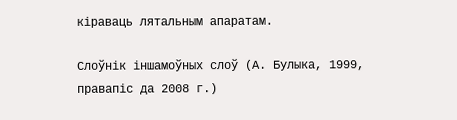кіраваць лятальным апаратам.

Слоўнік іншамоўных слоў (А. Булыка, 1999, правапіс да 2008 г.)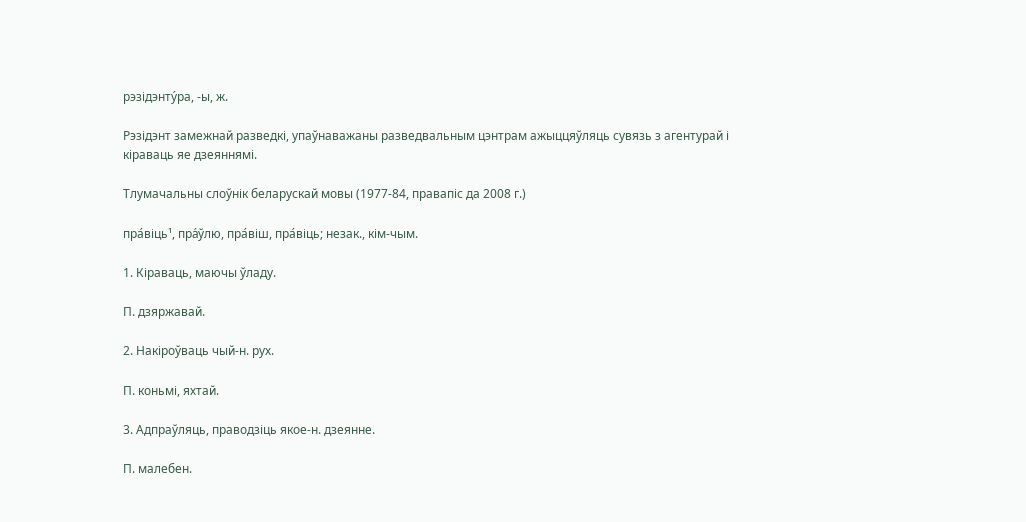рэзідэнту́ра, ‑ы, ж.

Рэзідэнт замежнай разведкі, упаўнаважаны разведвальным цэнтрам ажыццяўляць сувязь з агентурай і кіраваць яе дзеяннямі.

Тлумачальны слоўнік беларускай мовы (1977-84, правапіс да 2008 г.)

пра́віць¹, пра́ўлю, пра́віш, пра́віць; незак., кім-чым.

1. Кіраваць, маючы ўладу.

П. дзяржавай.

2. Накіроўваць чый-н. рух.

П. коньмі, яхтай.

3. Адпраўляць, праводзіць якое-н. дзеянне.

П. малебен.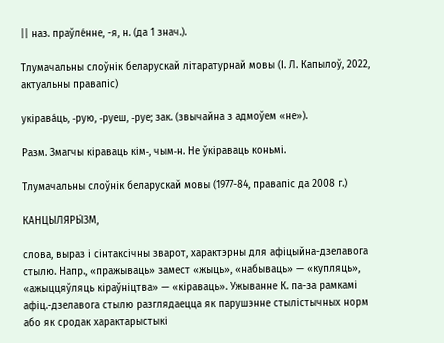|| наз. праўле́нне, -я, н. (да 1 знач.).

Тлумачальны слоўнік беларускай літаратурнай мовы (І. Л. Капылоў, 2022, актуальны правапіс)

укірава́ць, ‑рую, ‑руеш, ‑руе; зак. (звычайна з адмоўем «не»).

Разм. Змагчы кіраваць кім‑, чым‑н. Не ўкіраваць коньмі.

Тлумачальны слоўнік беларускай мовы (1977-84, правапіс да 2008 г.)

КАНЦЫЛЯРЫ́ЗМ,

слова, выраз і сінтаксічны зварот, характэрны для афіцыйна-дзелавога стылю. Напр., «пражываць» замест «жыць», «набываць» — «купляць», «ажыццяўляць кіраўніцтва» — «кіраваць». Ужыванне К. па-за рамкамі афіц.-дзелавога стылю разглядаецца як парушэнне стылістычных норм або як сродак характарыстыкі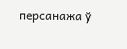персанажа ў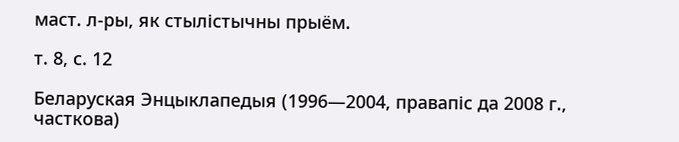маст. л-ры, як стылістычны прыём.

т. 8, с. 12

Беларуская Энцыклапедыя (1996—2004, правапіс да 2008 г., часткова)